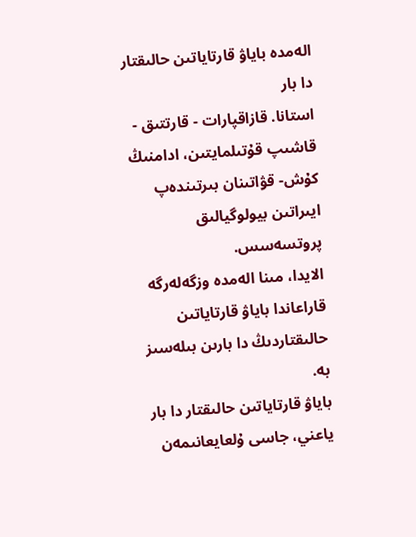الەمدە باياۋ قارتاياتىن حالىقتار دا بار
استانا. قازاقپارات - قارتتىق - قاشىپ قۇتىلمايتىن، ادامنىڭ كۇش- قۋاتىنان بىرتىندەپ ايىراتىن بيولوگيالىق پروتسەسس.
الايدا، مىنا الەمدە وزگەلەرگە قاراعاندا باياۋ قارتاياتىن حالىقتاردىڭ دا بارىن بىلەسىز بە.
باياۋ قارتاياتىن حالىقتار دا بار
ياعني، جاسى ۇلعايعانىمەن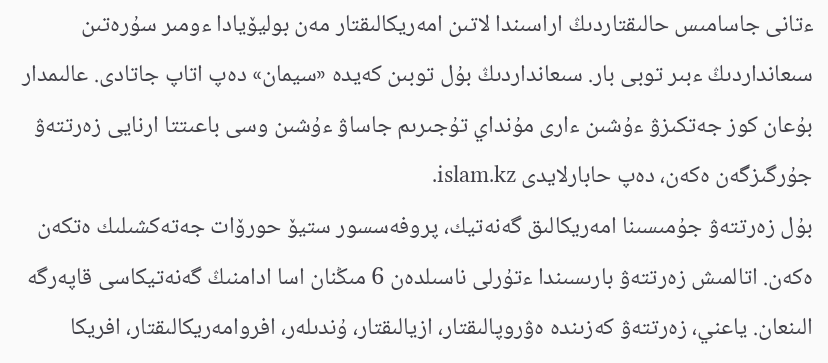ءتانى جاسامىس حالىقتاردىڭ اراسىندا لاتىن امەريكالىقتار مەن بوليۆيادا ءومىر سۇرەتىن سىعانداردىڭ ءبىر توبى بار. سىعانداردىڭ بۇل توبىن كەيدە «سيمان» دەپ اتاپ جاتادى. عالىمدار بۇعان كوز جەتكىزۋ ءۇشىن ءارى مۇنداي تۇجىرىم جاساۋ ءۇشىن وسى باعىتتا ارنايى زەرتتەۋ جۇرگىزگەن ەكەن، دەپ حابارلايدى islam.kz.
بۇل زەرتتەۋ جۇمىسىنا امەريكالىق گەنەتيك، پروفەسسور ستيۆ حورۆات جەتەكشىلىك ەتكەن ەكەن. اتالمىش زەرتتەۋ بارىسىندا ءتۇرلى ناسىلدەن 6 مىڭنان اسا ادامنىڭ گەنەتيكاسى قاپەرگە الىنعان. ياعني، زەرتتەۋ كەزىندە ەۋروپالىقتار، ازيالىقتار، ۇندىلەر، افروامەريكالىقتار، افريكا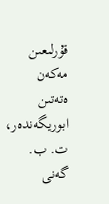قۇرلىعىن مەكەن ەتەتىن ابوريگەندەر، ت. ب. گەنى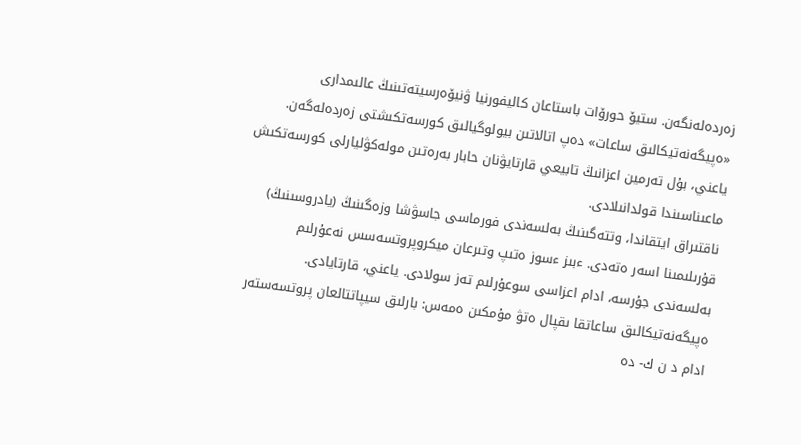زەردەلەنگەن. ستيۆ حورۆات باستاعان كاليفورنيا ۋنيۆەرسيتەتىنىڭ عالىمدارى «ەپيگەنەتيكالىق ساعات» دەپ اتالاتىن بيولوگيالىق كورسەتكىشتى زەردەلەگەن. ياعني، بۇل تەرمين اعزانىڭ تابيعي قارتايۋنان حابار بەرەتىن مولەكۋليارلى كورسەتكىش ماعىناسىندا قولدانىلادى.
ناقتىراق ايتقاندا، وتتەگىنىڭ بەلسەندى فورماسى جاسۋشا وزەگىنىڭ (يادروسىنىڭ) قۇرىلىمىنا اسەر ەتەدى. ءبىز ءسوز ەتىپ وتىرعان ميكروپروتسەسس نەعۇرلىم بەلسەندى جۇرسە، ادام اعزاسى سوعۇرلىم تەز سولادى. ياعني، قارتايادى. ەپيگەنەتيكالىق ساعاتقا ىقپال ەتۋ مۇمكىن ەمەس: بارلىق سيپاتتالعان پروتسەستەر ادام د ن ك- دە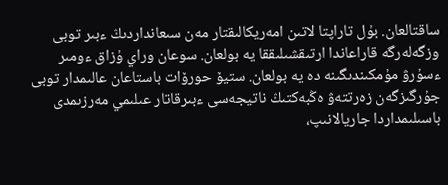ساقتالعان. بۇل تاراپتا لاتىن امەريكالىقتار مەن سىعانداردىڭ ءبىر توبى وزگەلەرگە قاراعاندا ارتىقشىلىققا يە بولعان. سوعان وراي ۇزاق ءومىر ءسۇرۋ مۇمكىندىگىنە دە يە بولعان. ستيۆ حورۆات باستاعان عالىمدار توبى جۇرگىزگەن زەرتتەۋ ەڭبەكتىڭ ناتيجەسى ءبىرقاتار عىلىمي مەرزىمدى باسىلىمداردا جاريالانىپ،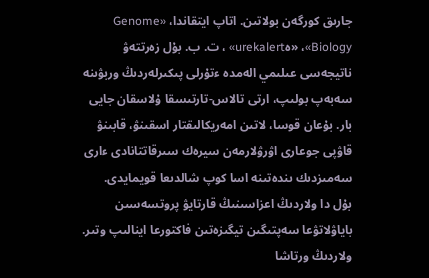جارىق كورگەن بولاتىن. اتاپ ايتقاندا، «Genome Biology»، «ەurekalert» ، ت. ب. بۇل زەرتتەۋ ناتيجەسى عىلىمي الەمدە ءتۇرلى پىكىرلەردىڭ وربۋىنە سەبەپ بولىپ، ارتى تالاس-تارتىسقا ۇلاسقان جايى بار. بۇعان قوسا، لاتىن امەريكالىقتار اسقىنۋ، قابىنۋ قاۋپى جوعارى اۋرۋلارمەن سيرەك سىرقاتتانادى ءارى سەمىزدىك ىندەتىنە اسا كوپ شالدىعا قويمايدى.
بۇل دا ولاردىڭ اعزاسىنىڭ قارتايۋ پروتسەسىن باياۋلاتۋعا سەپتىگىن تيگىزەتىن فاكتورعا اينالىپ وتىر. ولاردىڭ ورتاشا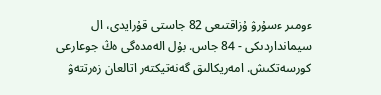ءومىر ءسۇرۋ ۇزاقتىعى 82 جاستى قۇرايدى، ال سيمانداردىكى - 84 جاس. بۇل الەمدەگى ەڭ جوعارعى كورسەتكىش. امەريكالىق گەنەتيكتەر اتالعان زەرتتەۋ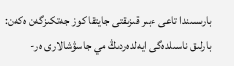بارىسىندا تاعى ءبىر قىزىقتى جايتقا كوز جەتكىزگەن ەكەن: بارلىق ناسىلدەگى ايەلدەردىڭ مي جاسۋشالارى ەر-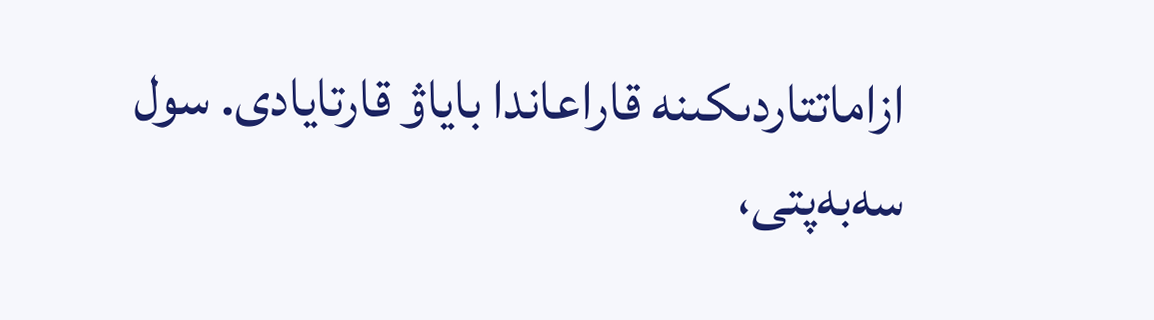ازاماتتاردىكىنە قاراعاندا باياۋ قارتايادى. سول سەبەپتى،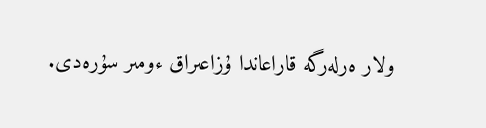ولار ەرلەرگە قاراعاندا ۇزاعىراق ءومىر سۇرەدى.